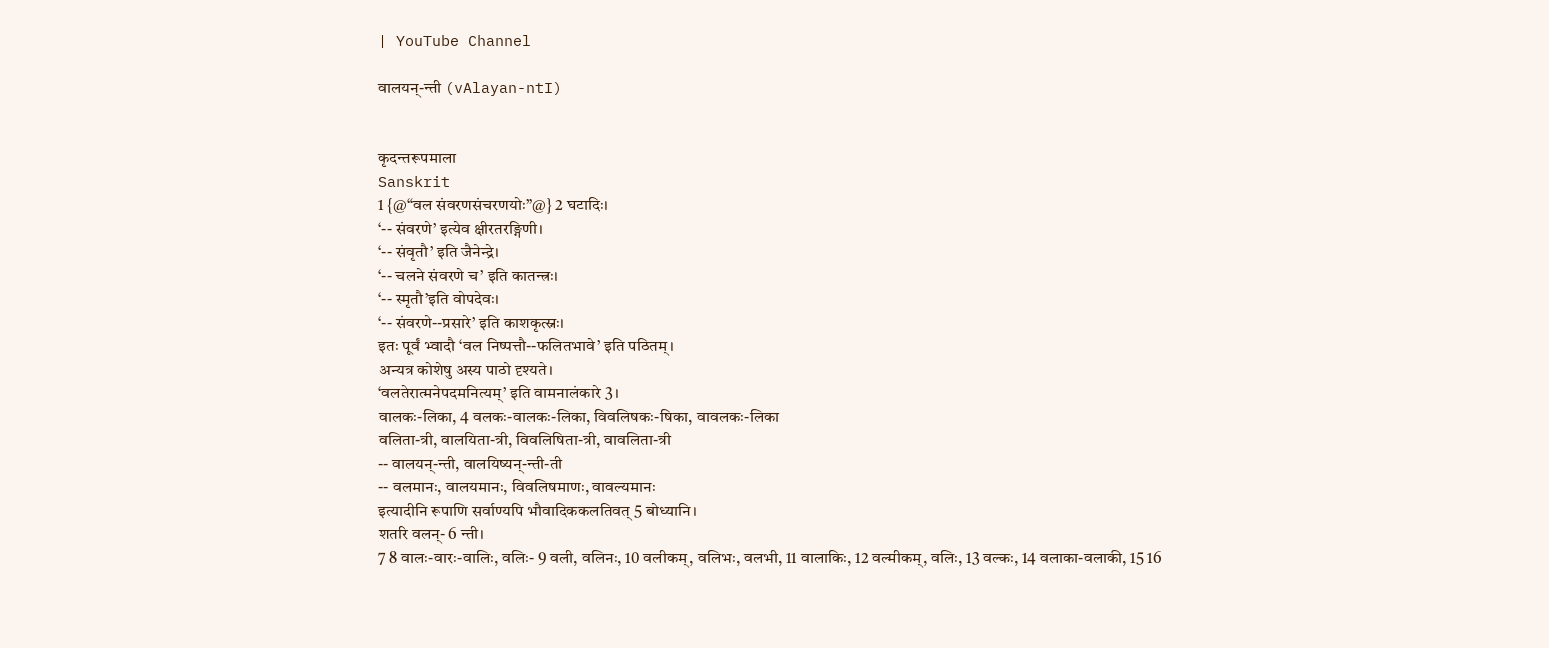| YouTube Channel

वालयन्-न्ती (vAlayan-ntI)


कृदन्तरूपमाला
Sanskrit
1 {@“वल संवरणसंचरणयोः”@} 2 घटादिः।
‘-- संवरणे’ इत्येव क्षीरतरङ्गिणी।
‘-- संवृतौ’ इति जैनेन्द्रे।
‘-- चलने संवरणे च’ इति कातन्त्रः।
‘-- स्मृतौ’इति वोपदेवः।
‘-- संवरणे--प्रसारे’ इति काशकृत्स्नः।
इतः पूर्वं भ्वादौ ‘वल निष्पत्तौ--फलितभावे’ इति पठितम्।
अन्यत्र कोशेषु अस्य पाठो दृश्यते।
‘वलतेरात्मनेपदमनित्यम्’ इति वामनालंकारे 3।
वालकः-लिका, 4 वलकः-वालकः-लिका, विवलिषकः-षिका, वावलकः-लिका
वलिता-त्री, वालयिता-त्री, विवलिषिता-त्री, वावलिता-त्री
-- वालयन्-न्ती, वालयिष्यन्-न्ती-ती
-- वलमानः, वालयमानः, विवलिषमाणः, वावल्यमानः
इत्यादीनि रूपाणि सर्वाण्यपि भौवादिककलतिवत् 5 बोध्यानि।
शतरि वलन्- 6 न्ती।
7 8 वालः-वारः-वालिः, वलिः- 9 वली, वलिनः, 10 वलीकम्, वलिभः, वलभी, 11 वालाकिः, 12 वल्मीकम्, वलिः, 13 वल्कः, 14 वलाका-वलाकी, 15 16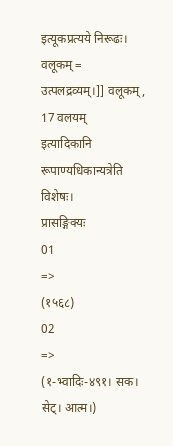इत्यूकप्रत्यये निरूढः।
वलूकम् = उत्पलद्रव्यम्।]] वलूकम्, 17 वलयम्
इत्यादिकानि रूपाण्यधिकान्यत्रेति विशेषः।
प्रासङ्गिक्यः
01
=>
(१५६८)
02
=>
(१-भ्वादिः-४९१। सक। सेट्। आत्म।)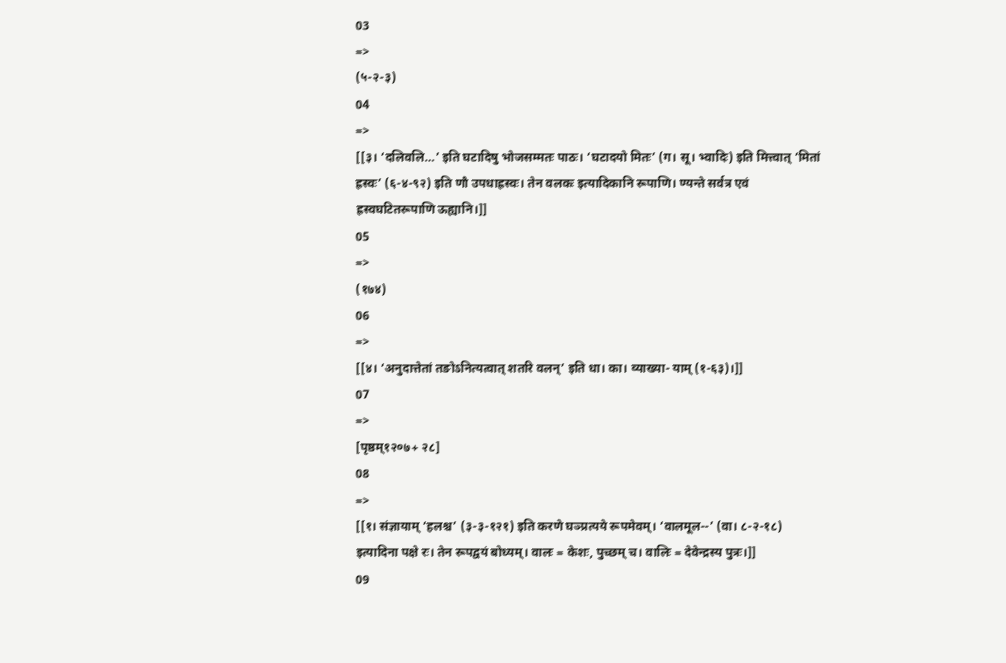03
=>
(५-२-३)
04
=>
[[३। ‘दलिवलि…’ इति घटादिषु भोजसम्मतः पाठः। ‘घटादयो मितः’ (ग। सू। भ्वादिः) इति मित्त्वात् ‘मितां ह्रस्वः’ (६-४-९२) इति णौ उपधाह्रस्वः। तेन वलकः इत्यादिकानि रूपाणि। ण्यन्ते सर्वत्र एवं ह्रस्वघटितरूपाणि ऊह्यानि।]]
05
=>
(१७४)
06
=>
[[४। ‘अनुदात्तेतां तङोऽनित्यत्वात् शतरि वलन्’ इति धा। का। व्याख्या- याम् (१-६३)।]]
07
=>
[पृष्ठम्१२०७+ २८]
08
=>
[[१। संज्ञायाम् ‘हलश्च’ (३-३-१२१) इति करणे घञ्प्रत्यये रूपमेवम्। ‘वालमूल--’ (वा। ८-२-१८) इत्यादिना पक्षे रः। तेन रूपद्वयं बोध्यम्। वालः = केशः, पुच्छम् च। वालिः = देवेन्द्रस्य पुत्रः।]]
09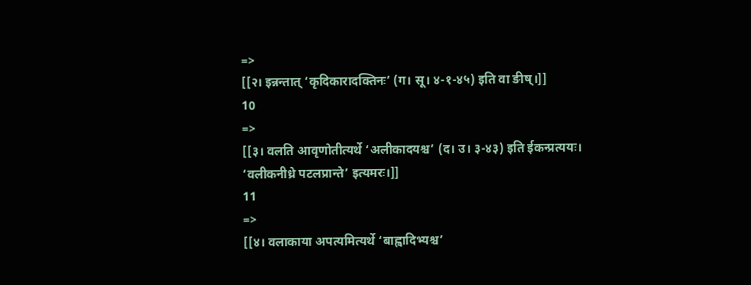=>
[[२। इन्नन्तात् ‘कृदिकारादक्तिनः’ (ग। सू। ४-१-४५) इति वा ङीष्।]]
10
=>
[[३। वलति आवृणोतीत्यर्थे ‘अलीकादयश्च’ (द। उ। ३-४३) इति ईकन्प्रत्ययः। ‘वलीकनीध्रे पटलप्रान्ते’ इत्यमरः।]]
11
=>
[[४। वलाकाया अपत्यमित्यर्थे ‘बाह्वादिभ्यश्च’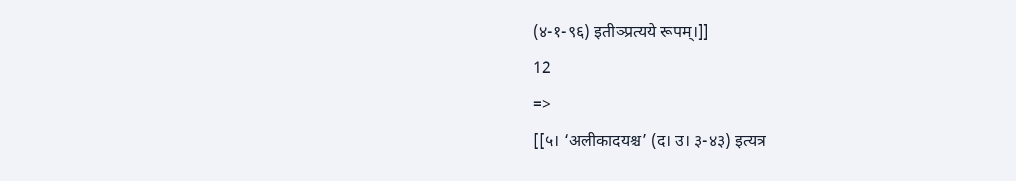(४-१-९६) इतीञ्प्रत्यये रूपम्।]]
12
=>
[[५। ‘अलीकादयश्च’ (द। उ। ३-४३) इत्यत्र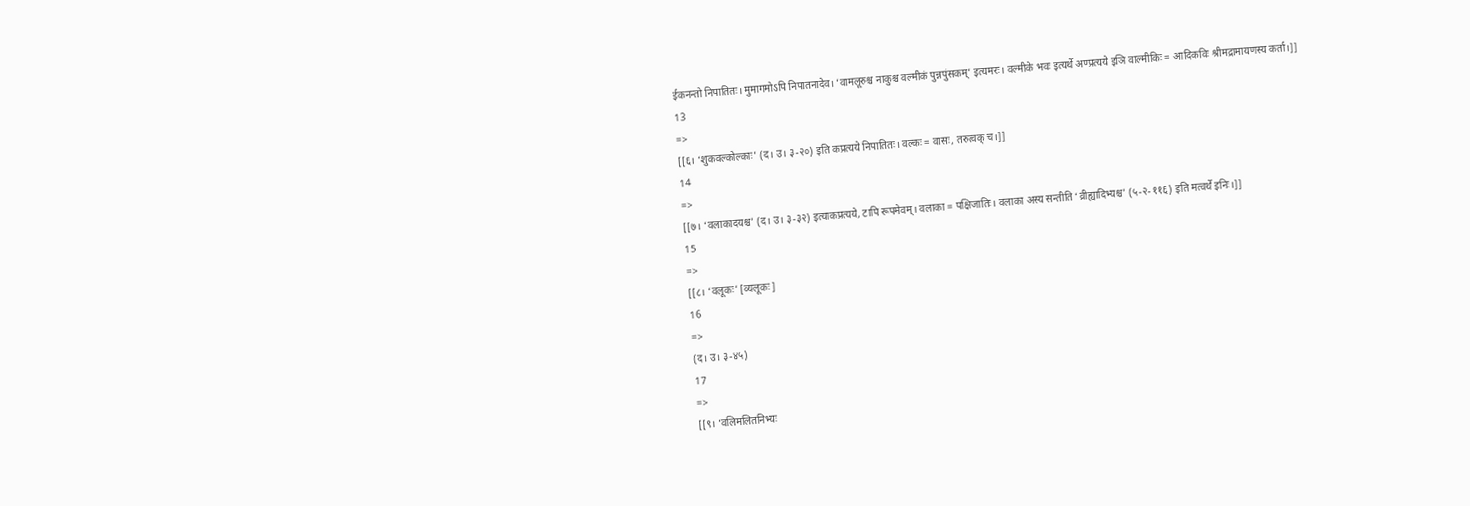ईकनन्तो निपातितः। मुमागमोऽपि निपातनादेव। ‘वामलूरुश्च नाकुश्च वल्मीकं पुन्नपुंसकम्’ इत्यमरः। वल्मीके भवः इत्यर्थे अण्प्रत्यये इञि वाल्मीकिः = आदिकविः श्रीमद्रामायणस्य कर्ता।]]
13
=>
[[६। ‘शुकवल्कोल्काः’ (द। उ। ३-२०) इति कप्रत्यये निपातितः। वल्कः = वासः, तरुत्वक् च।]]
14
=>
[[७। ‘वलाकादयश्च’ (द। उ। ३-३२) इत्याकप्रत्यये, टापि रूपमेवम्। वलाका = पक्षिजातिः। वलाका अस्य सन्तीति ‘व्रीह्यादिभ्यश्च’ (५-२-११६) इति मत्वर्थे इनिः।]]
15
=>
[[८। ‘वलूकः’ [व्यलूकः]
16
=>
(द। उ। ३-४५)
17
=>
[[९। ‘वलिमलितनिभ्यः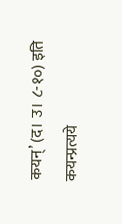कयन्’ (द। उ। ८-१०) इति कयन्प्रत्यये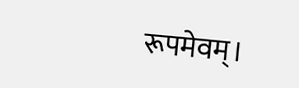रूपमेवम्।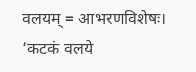वलयम् = आभरणविशेषः। ‘कटकं वलये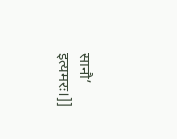सानौ’ इत्यमरः।]]